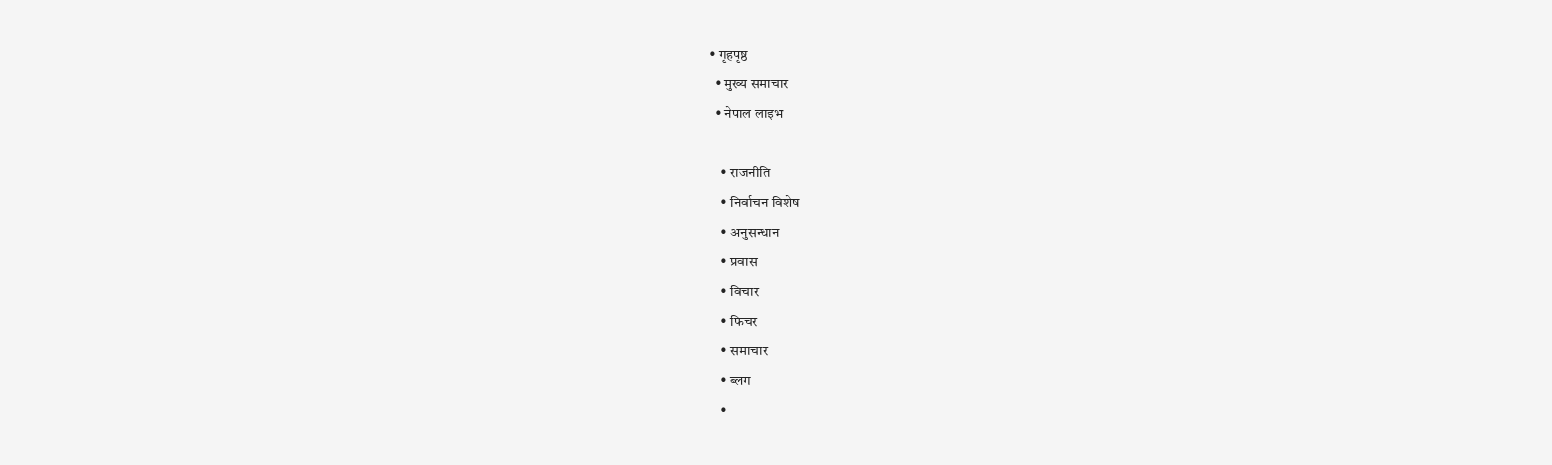• गृहपृष्ठ
  • मुख्य समाचार
  • नेपाल लाइभ

    • राजनीति
    • निर्वाचन विशेष
    • अनुसन्धान
    • प्रवास
    • विचार
    • फिचर
    • समाचार
    • ब्लग
    •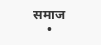समाज
    •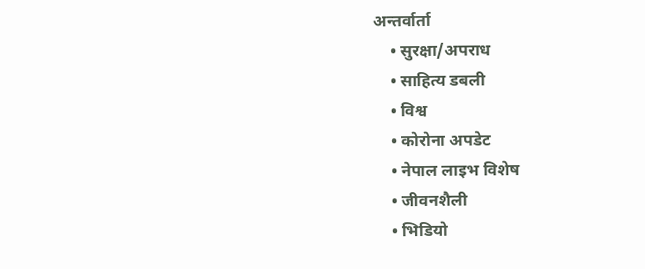अन्तर्वार्ता
    • सुरक्षा/अपराध
    • साहित्य डबली
    • विश्व
    • कोरोना अपडेट
    • नेपाल लाइभ विशेष
    • जीवनशैली
    • भिडियो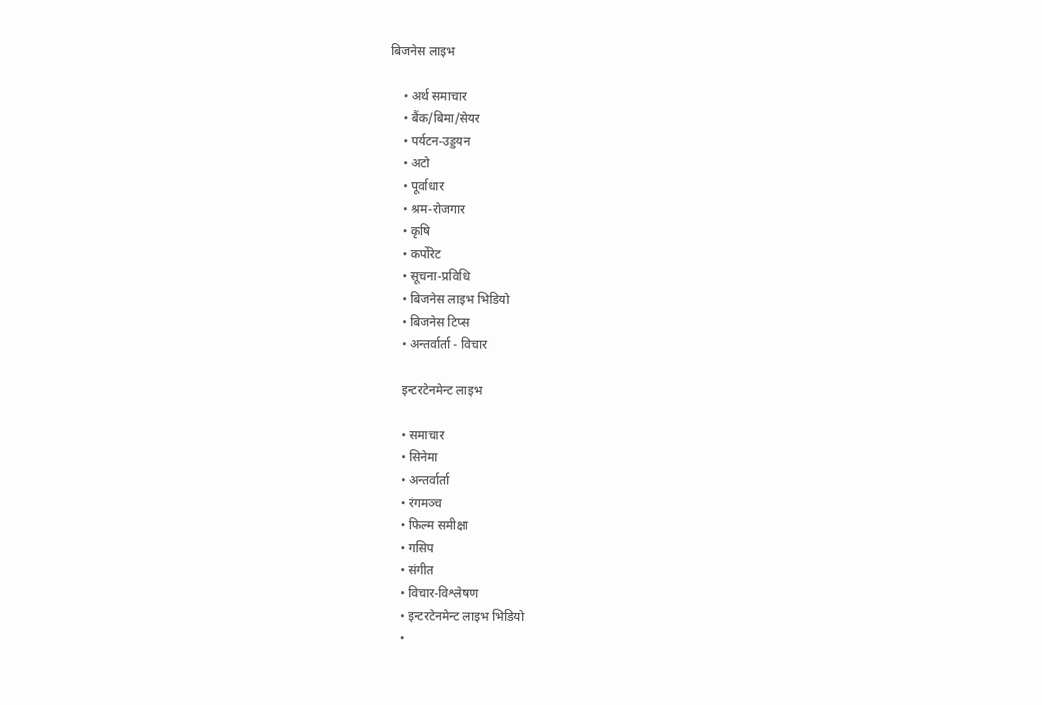बिजनेस लाइभ

    • अर्थ समाचार
    • बैंक/बिमा/सेयर
    • पर्यटन-उड्डयन
    • अटो
    • पूर्वाधार
    • श्रम-रोजगार
    • कृषि
    • कर्पोरेट
    • सूचना-प्रविधि
    • बिजनेस लाइभ भिडियो
    • बिजनेस टिप्स
    • अन्तर्वार्ता - विचार

    इन्टरटेनमेन्ट लाइभ

    • समाचार
    • सिनेमा
    • अन्तर्वार्ता
    • रंगमञ्च
    • फिल्म समीक्षा
    • गसिप
    • संगीत
    • विचार-विश्लेषण
    • इन्टरटेनमेन्ट लाइभ भिडियो
    •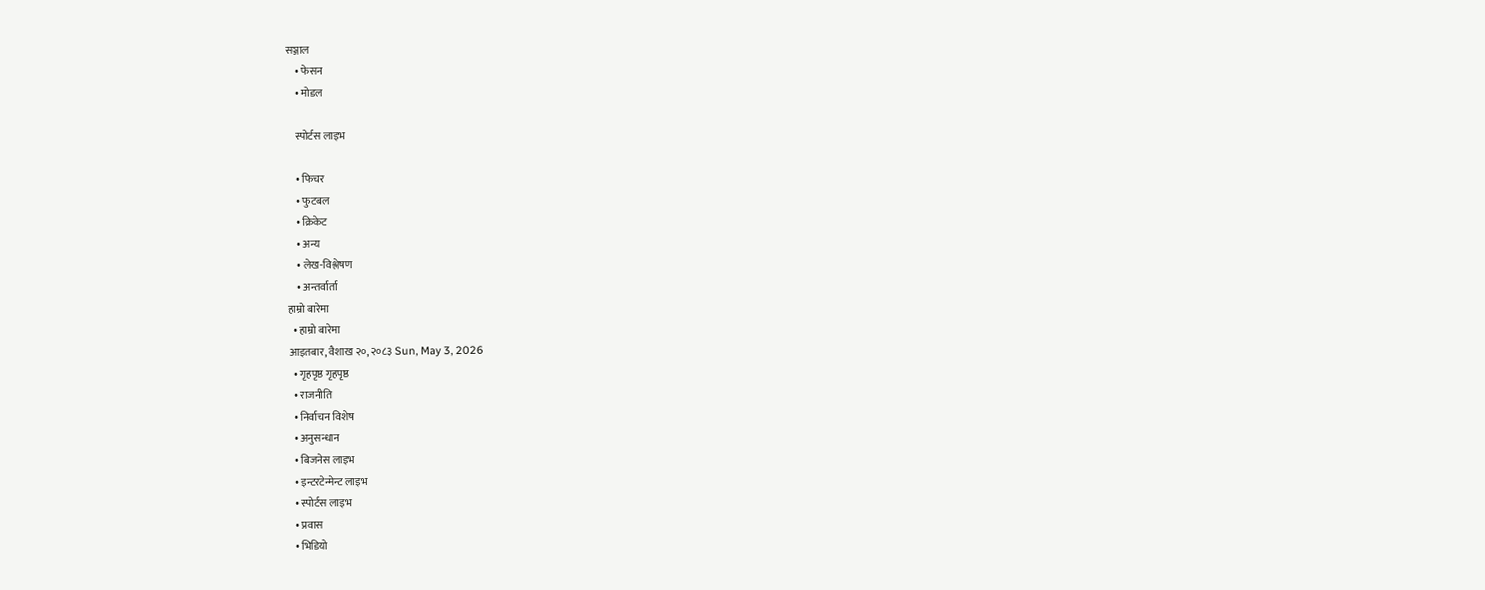सञ्जाल
    • फेसन
    • मोडल

    स्पोर्टस लाइभ

    • फिचर
    • फुटबल
    • क्रिकेट
    • अन्य
    • लेख-विश्लेषण
    • अन्तर्वार्ता
हाम्रो बारेमा
  • हाम्रो बारेमा
आइतबार, वैशाख २०, २०८३ Sun, May 3, 2026
  • गृहपृष्ठ गृहपृष्ठ
  • राजनीति
  • निर्वाचन विशेष
  • अनुसन्धान
  • बिजनेस लाइभ
  • इन्टरटेन्मेन्ट लाइभ
  • स्पोर्टस लाइभ
  • प्रवास
  • भिडियो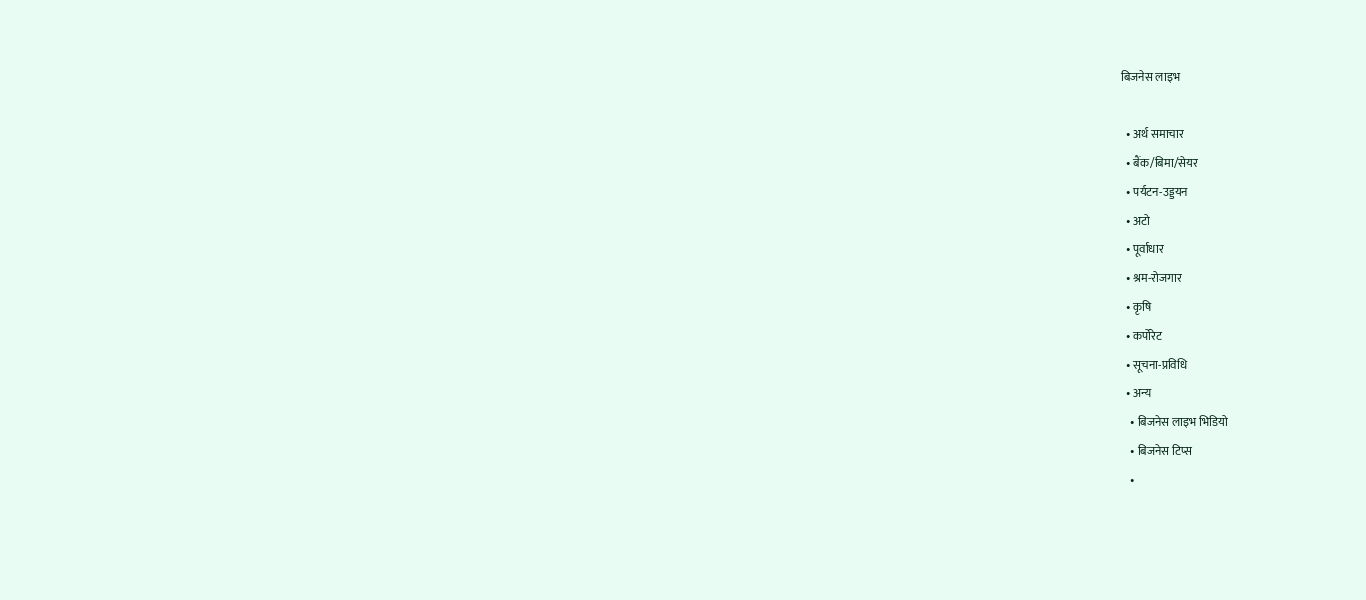बिजनेस लाइभ

  • अर्थ समाचार
  • बैंक/बिमा/सेयर
  • पर्यटन-उड्डयन
  • अटो
  • पूर्वाधार
  • श्रम-रोजगार
  • कृषि
  • कर्पोरेट
  • सूचना-प्रविधि
  • अन्य
    • बिजनेस लाइभ भिडियो
    • बिजनेस टिप्स
    •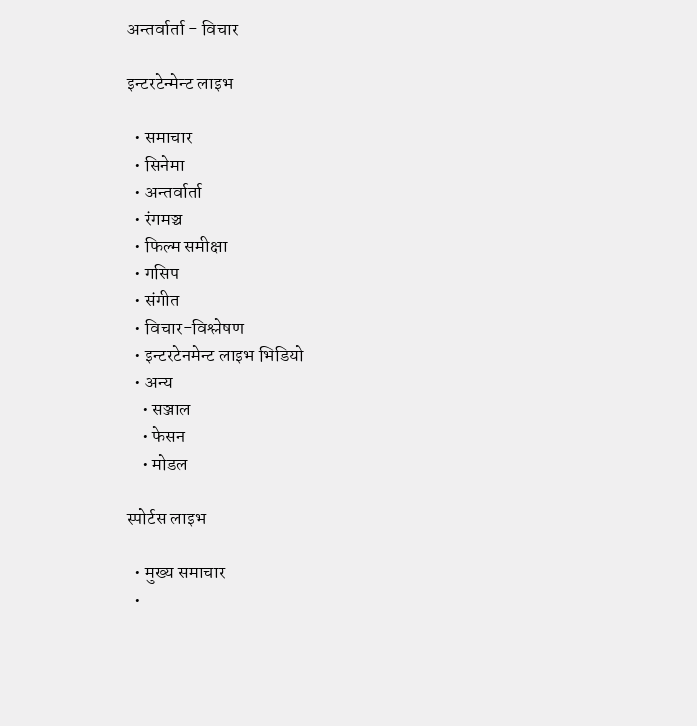अन्तर्वार्ता - विचार

इन्टरटेन्मेन्ट लाइभ

  • समाचार
  • सिनेमा
  • अन्तर्वार्ता
  • रंगमञ्च
  • फिल्म समीक्षा
  • गसिप
  • संगीत
  • विचार-विश्लेषण
  • इन्टरटेनमेन्ट लाइभ भिडियो
  • अन्य
    • सञ्जाल
    • फेसन
    • मोडल

स्पोर्टस लाइभ

  • मुख्य समाचार
  •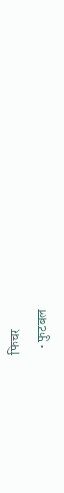फिचर
  • फुटबल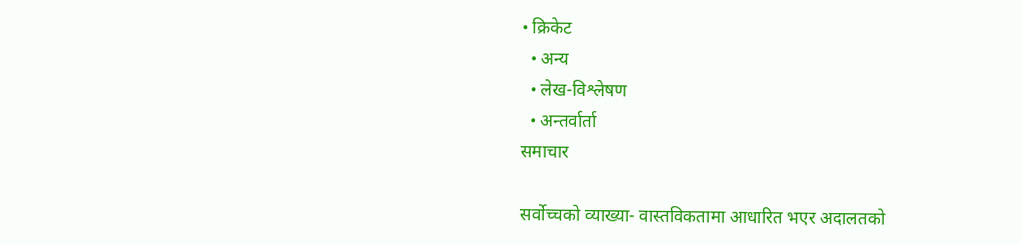• क्रिकेट
  • अन्य
  • लेख-विश्लेषण
  • अन्तर्वार्ता
समाचार

सर्वोच्चको व्याख्या- वास्तविकतामा आधारित भएर अदालतको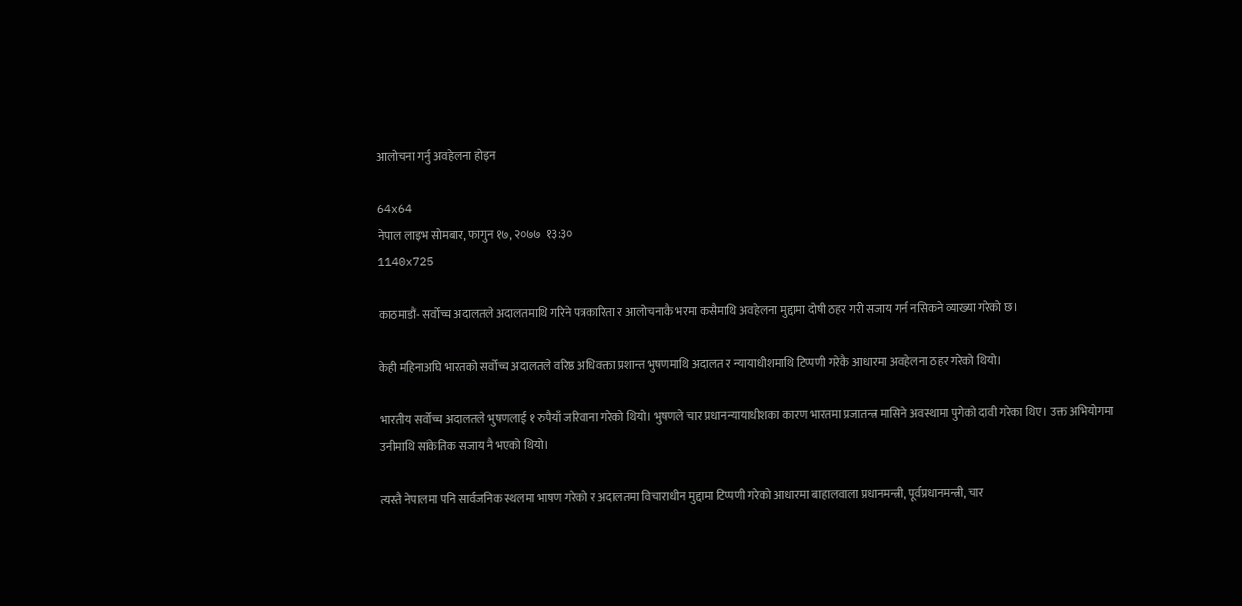आलोचना गर्नु अवहेलना होइन

64x64
नेपाल लाइभ सोमबार, फागुन १७, २०७७  १३:३०
1140x725

काठमाडौं- सर्वोच्च अदालतले अदालतमाथि गरिने पत्रकारिता र आलोचनाकै भरमा कसैमाथि अवहेलना मुद्दामा दोषी ठहर गरी सजाय गर्न नसिकने व्याख्या गरेको छ।

केही महिनाअघि भारतको सर्वोच्च अदालतले वरिष्ठ अधिवक्ता प्रशान्त भुषणमाथि अदालत र न्यायाधीशमाथि टिप्पणी गरेकै आधारमा अवहेलना ठहर गरेको थियो।

भारतीय सर्वोच्च अदालतले भुषणलाई १ रुपैयाँ जरिवाना गरेको थियो। भुषणले चार प्रधानन्यायाधीशका कारण भारतमा प्रजातन्त्र मासिने अवस्थामा पुगेको दावी गरेका थिए। उक्त अभियोगमा उनीमाथि सांकेतिक सजाय नै भएको थियो।

त्यस्तै नेपालमा पनि सार्वजनिक स्थलमा भाषण गरेको र अदालतमा विचाराधीन मुद्दामा टिप्पणी गरेको आधारमा बाहालवाला प्रधानमन्त्री, पूर्वप्रधानमन्त्री, चार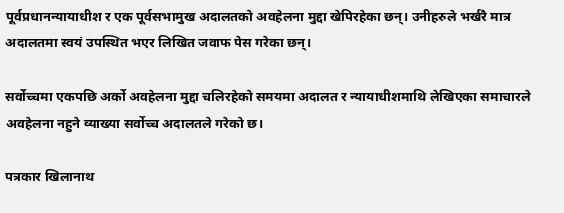पूर्वप्रधानन्यायाधीश र एक पूर्वसभामुख अदालतको अवहेलना मुद्दा खेपिरहेका छन्। उनीहरुले भर्खरै मात्र अदालतमा स्वयं उपस्थित भएर लिखित जवाफ पेस गरेका छन्।

सर्वोच्चमा एकपछि अर्को अवहेलना मुद्दा चलिरहेको समयमा अदालत र न्यायाधीशमाथि लेखिएका समाचारले अवहेलना नहुने व्याख्या सर्वोच्च अदालतले गरेको छ।

पत्रकार खिलानाथ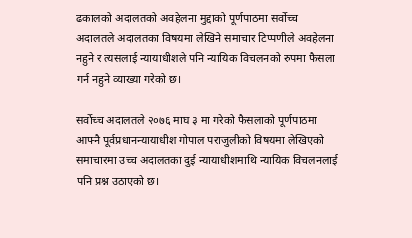ढकालको अदालतको अवहेलना मुद्दाको पूर्णपाठमा सर्वोच्च अदालतले अदालतका विषयमा लेखिने समाचार टिप्पणीले अवहेलना नहुने र त्यसलाई न्यायाधीशले पनि न्यायिक विचलनको रुपमा फैसला गर्न नहुने व्याख्या गरेको छ।

सर्वोच्च अदालतले २०७६ माघ ३ मा गरेको फैसलाको पूर्णपाठमा आफ्नै पूर्वप्रधानन्यायाधीश गोपाल पराजुलीको विषयमा लेखिएको समाचारमा उच्च अदालतका दुई न्यायाधीशमाथि न्यायिक विचलनलाई पनि प्रश्न उठाएको छ।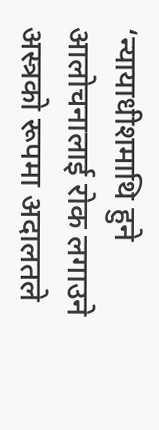‘न्यायाधीशमाथि हुने आलोचनालाई रोक लगाउने अस्त्रको रूपमा अदालतले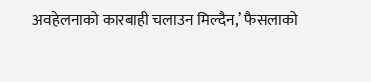अवहेलनाको कारबाही चलाउन मिल्दैन,’ फैसलाको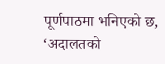पूर्णपाठमा भनिएको छ, ‘अदालतको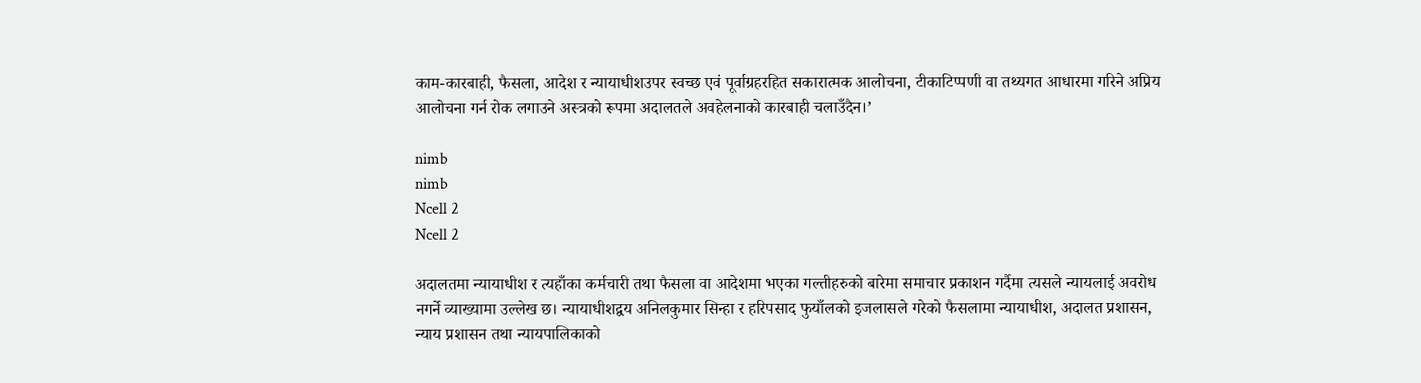काम-कारबाही, फैसला, आदेश र न्यायाधीशउपर स्वच्छ एवं पूर्वाग्रहरहित सकारात्मक आलोचना, टीकाटिप्पणी वा तथ्यगत आधारमा गरिने अप्रिय आलोचना गर्न रोक लगाउने अस्त्रको रूपमा अदालतले अवहेलनाको कारबाही चलाउँदैन।’

nimb
nimb
Ncell 2
Ncell 2

अदालतमा न्यायाधीश र त्यहाँका कर्मचारी तथा फैसला वा आदेशमा भएका गल्तीहरुको बारेमा समाचार प्रकाशन गर्दैमा त्यसले न्यायलाई अवरोध नगर्ने व्याख्यामा उल्लेख छ। न्यायाधीशद्वय अनिलकुमार सिन्हा र हरिपसाद फुयाँलको इजलासले गरेको फैसलामा न्यायाधीश, अदालत प्रशासन, न्याय प्रशासन तथा न्यायपालिकाको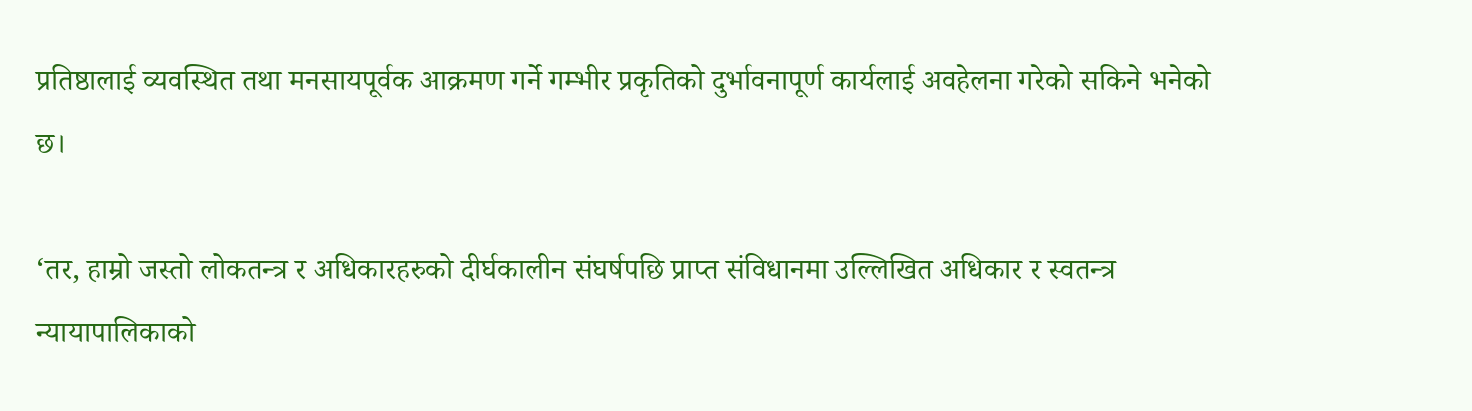प्रतिष्ठालाई व्यवस्थित तथा मनसायपूर्वक आक्रमण गर्ने गम्भीर प्रकृतिको दुर्भावनापूर्ण कार्यलाई अवहेलना गरेको सकिने भनेको छ।

‘तर, हाम्रो जस्तो लोकतन्त्र र अधिकारहरुको दीर्घकालीन संघर्षपछि प्राप्त संविधानमा उल्लिखित अधिकार र स्वतन्त्र न्यायापालिकाको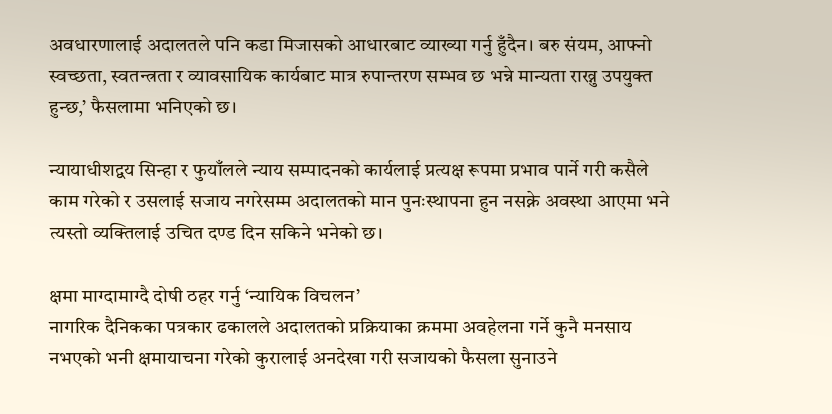अवधारणालाई अदालतले पनि कडा मिजासको आधारबाट व्याख्या गर्नु हुँदैन। बरु संयम, आफ्नो स्वच्छता, स्वतन्त्रता र व्यावसायिक कार्यबाट मात्र रुपान्तरण सम्भव छ भन्ने मान्यता राख्नु उपयुक्त हुन्छ,’ फैसलामा भनिएको छ।

न्यायाधीशद्वय सिन्हा र फुयाँलले न्याय सम्पादनको कार्यलाई प्रत्यक्ष रूपमा प्रभाव पार्ने गरी कसैले काम गरेको र उसलाई सजाय नगरेसम्म अदालतको मान पुनःस्थापना हुन नसक्ने अवस्था आएमा भने त्यस्तो व्यक्तिलाई उचित दण्ड दिन सकिने भनेको छ।

क्षमा माग्दामाग्दै दोषी ठहर गर्नु ‘न्यायिक विचलन’
नागरिक दैनिकका पत्रकार ढकालले अदालतको प्रक्रियाका क्रममा अवहेलना गर्ने कुनै मनसाय नभएको भनी क्षमायाचना गरेको कुरालाई अनदेखा गरी सजायको फैसला सुनाउने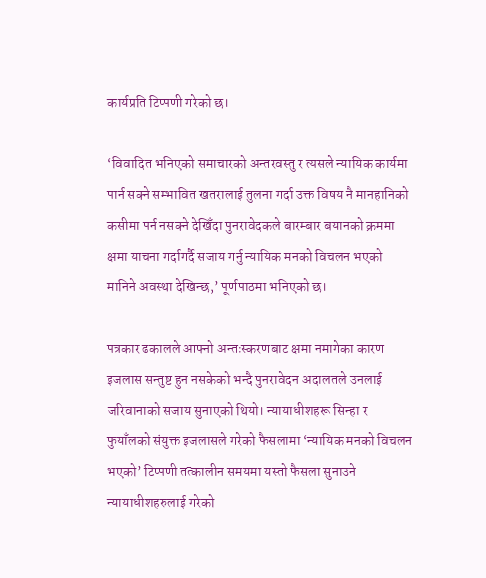कार्यप्रति टिप्पणी गरेको छ।

‘विवादित भनिएको समाचारको अन्तरवस्तु र त्यसले न्यायिक कार्यमा पार्न सक्ने सम्भावित खतरालाई तुलना गर्दा उक्त विषय नै मानहानिको कसीमा पर्न नसक्ने देखिँदा पुनरावेदकले बारम्बार बयानको क्रममा क्षमा याचना गर्दागर्दै सजाय गर्नु न्यायिक मनको विचलन भएको मानिने अवस्था देखिन्छ,’ पूर्णपाठमा भनिएको छ।

पत्रकार ढकालले आफ्नो अन्तःस्करणबाट क्षमा नमागेका कारण इजलास सन्तुष्ट हुन नसकेको भन्दै पुनरावेदन अदालतले उनलाई जरिवानाको सजाय सुनाएको थियो। न्यायाधीशहरू सिन्हा र फुयाँलको संयुक्त इजलासले गरेको फैसलामा ‘न्यायिक मनको विचलन भएको’ टिप्पणी तत्कालीन समयमा यस्तो फैसला सुनाउने न्यायाधीशहरुलाई गरेको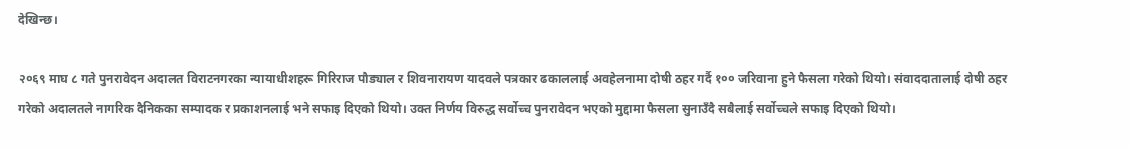देखिन्छ।

२०६९ माघ ८ गते पुनरावेदन अदालत विराटनगरका न्यायाधीशहरू गिरिराज पौड्याल र शिवनारायण यादवले पत्रकार ढकाललाई अवहेलनामा दोषी ठहर गर्दै १०० जरिवाना हुने फैसला गरेको थियो। संवाददातालाई दोषी ठहर गरेको अदालतले नागरिक दैनिकका सम्पादक र प्रकाशनलाई भने सफाइ दिएको थियो। उक्त निर्णय विरुद्ध सर्वोच्च पुनरावेदन भएको मुद्दामा फैसला सुनाउँदै सबैलाई सर्वोच्चले सफाइ दिएको थियो।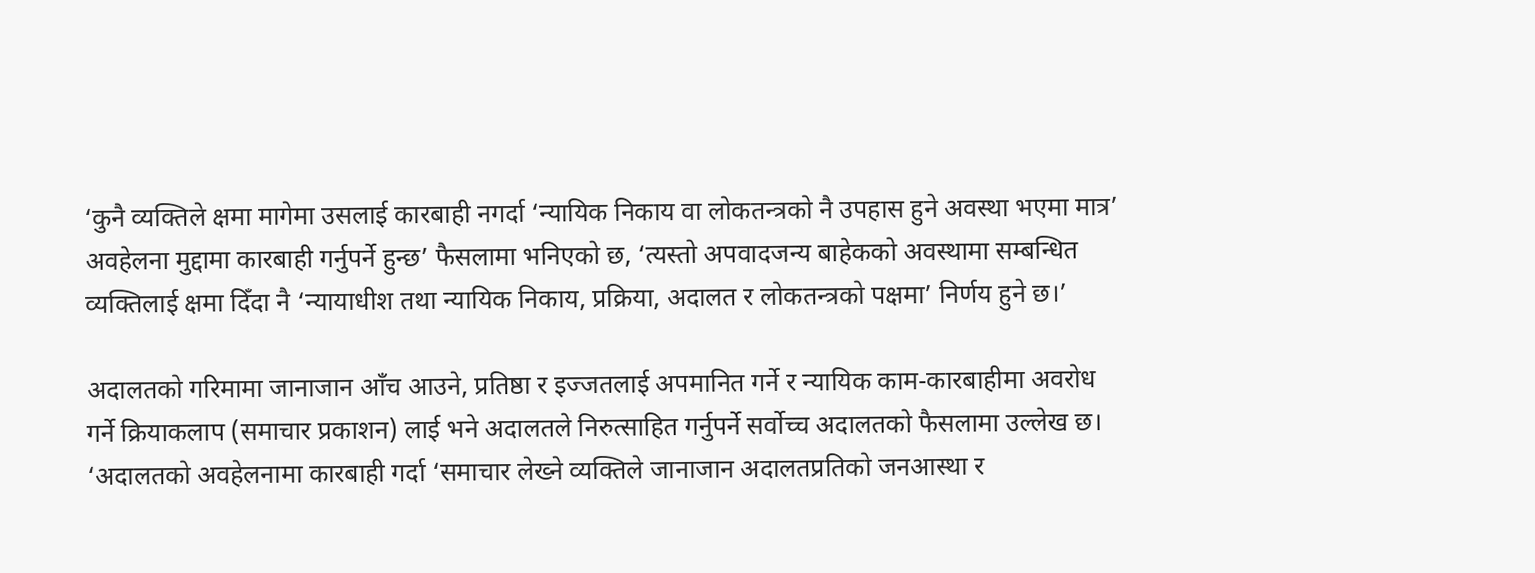‘कुनै व्यक्तिले क्षमा मागेमा उसलाई कारबाही नगर्दा ‘न्यायिक निकाय वा लोकतन्त्रको नै उपहास हुने अवस्था भएमा मात्र’ अवहेलना मुद्दामा कारबाही गर्नुपर्ने हुन्छ’ फैसलामा भनिएको छ, ‘त्यस्तो अपवादजन्य बाहेकको अवस्थामा सम्बन्धित व्यक्तिलाई क्षमा दिँदा नै ‘न्यायाधीश तथा न्यायिक निकाय, प्रक्रिया, अदालत र लोकतन्त्रको पक्षमा’ निर्णय हुने छ।’

अदालतको गरिमामा जानाजान आँच आउने, प्रतिष्ठा र इज्जतलाई अपमानित गर्ने र न्यायिक काम-कारबाहीमा अवरोध गर्ने क्रियाकलाप (समाचार प्रकाशन) लाई भने अदालतले निरुत्साहित गर्नुपर्ने सर्वोच्च अदालतको फैसलामा उल्लेख छ। ‘अदालतको अवहेलनामा कारबाही गर्दा ‘समाचार लेख्ने व्यक्तिले जानाजान अदालतप्रतिको जनआस्था र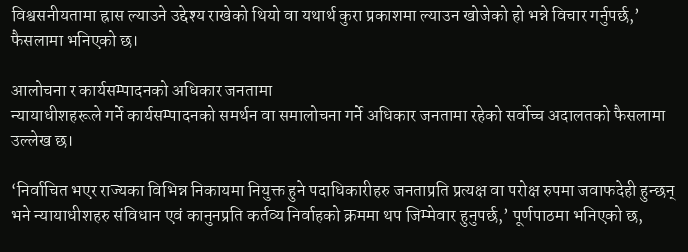विश्वसनीयतामा ह्रास ल्याउने उद्देश्य राखेको थियो वा यथार्थ कुरा प्रकाशमा ल्याउन खोजेको हो भन्ने विचार गर्नुपर्छ,’ फैसलामा भनिएको छ।

आलोचना र कार्यसम्पादनको अधिकार जनतामा
न्यायाधीशहरूले गर्ने कार्यसम्पादनको समर्थन वा समालोचना गर्ने अधिकार जनतामा रहेको सर्वोच्च अदालतको फैसलामा उल्लेख छ।

‘निर्वाचित भएर राज्यका विभिन्न निकायमा नियुक्त हुने पदाधिकारीहरु जनताप्रति प्रत्यक्ष वा परोक्ष रुपमा जवाफदेही हुन्छन् भने न्यायाधीशहरु संविधान एवं कानुनप्रति कर्तव्य निर्वाहको क्रममा थप जिम्मेवार हुनुपर्छ,’ पूर्णपाठमा भनिएको छ,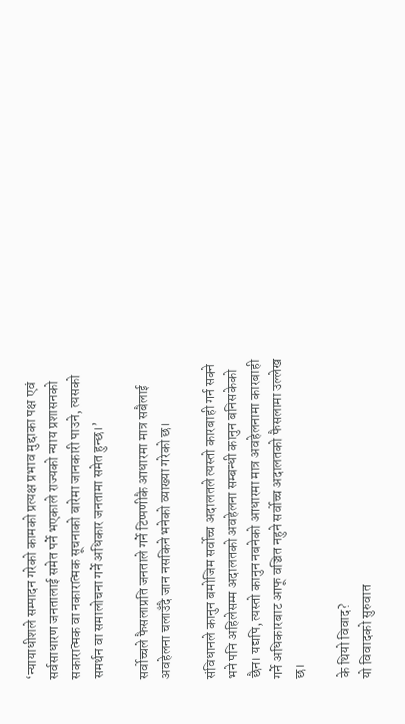‘न्यायाधीशले सम्पादन गरेको कामको प्रत्यक्ष प्रभाव मुद्दाका पक्ष एवं सर्वसाधारण जनतालाई समेत पर्ने भएकाले राज्यको न्याय प्रशासनको सकारात्मक वा नकारात्मक सूचनाको बारेमा जानकारी पाउने, त्यसको समर्थन वा समालोचना गर्ने अधिकार जनतामा समेत हुन्छ।’

सर्वोच्चले फैसलाप्रति जनताले गर्ने टिप्पणीकै आधारमा मात्र सबैलाई अवहेलना चलाउँदै जान नसकिने भनेको व्याख्या गरेको छ।

संविधानले कानुन बमोजिम सर्वोच्च अदालतले त्यस्तो कारबाही गर्न सक्ने भने पनि अहिलेसम्म अदालतको अवहेलना सम्बन्धी कानुन बनिसकेको छैन। यद्यपि, त्यस्तो कानुन नबनेको आधारमा मात्र अवहेलनामा कारबाही गर्ने अधिकारबाट आफू वञ्चित नहुने सर्वोच्च अदालतको फैसलामा उल्लेख छ।

के थियो विवाद?
यो विवादको सुरुवात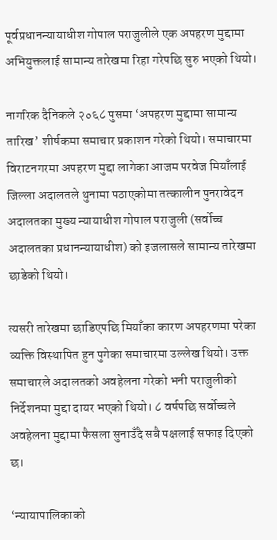पूर्वप्रधानन्यायाधीश गोपाल पराजुलीले एक अपहरण मुद्दामा अभियुक्तलाई सामान्य तारेखमा रिहा गरेपछि सुरु भएको थियो।

नागरिक दैनिकले २०६८ पुसमा ‘अपहरण मुद्दामा सामान्य तारिख’ शीर्षकमा समाचार प्रकाशन गरेको थियो। समाचारमा विराटनगरमा अपहरण मुद्दा लागेका आजम परवेज मियाँलाई जिल्ला अदालतले थुनामा पठाएकोमा तत्कालीन पुनरावेदन अदालतका मुख्य न्यायाधीश गोपाल पराजुली (सर्वोच्च अदालतका प्रधानन्यायाधीश) को इजलासले सामान्य तारेखमा छाडेको थियो।

त्यसरी तारेखमा छाडिएपछि मियाँका कारण अपहरणमा परेका व्यक्ति विस्थापित हुन पुगेका समाचारमा उल्लेख थियो। उक्त समाचारले अदालतको अवहेलना गरेको भनी पराजुलीको निर्देशनमा मुद्दा दायर भएको थियो। ८ वर्षपछि सर्वोच्चले अवहेलना मुद्दामा फैसला सुनाउँदै सबै पक्षलाई सफाइ दिएको छ।

‘न्यायापालिकाको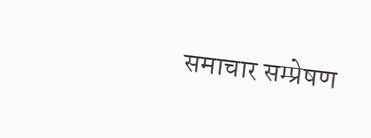समाचार सम्प्रेषण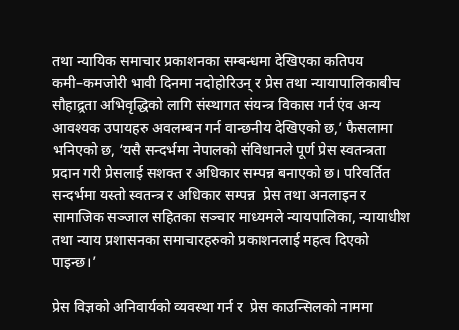तथा न्यायिक समाचार प्रकाशनका सम्बन्धमा देखिएका कतिपय कमी–कमजोरी भावी दिनमा नदोहोरिउन् र प्रेस तथा न्यायापालिकाबीच सौहाद्र्रता अभिवृद्धिको लागि संस्थागत संयन्त्र विकास गर्न एंव अन्य आवश्यक उपायहरु अवलम्बन गर्न वान्छनीय देखिएको छ,’ फैसलामा भनिएको छ, ‘यसै सन्दर्भमा नेपालको संविधानले पूर्ण प्रेस स्वतन्त्रता प्रदान गरी प्रेसलाई सशक्त र अधिकार सम्पन्न बनाएको छ। परिवर्तित सन्दर्भमा यस्तो स्वतन्त्र र अधिकार सम्पन्न  प्रेस तथा अनलाइन र सामाजिक सञ्जाल सहितका सञ्चार माध्यमले न्यायपालिका, न्यायाधीश तथा न्याय प्रशासनका समाचारहरुको प्रकाशनलाई महत्व दिएको पाइन्छ।’

प्रेस विज्ञको अनिवार्यको व्यवस्था गर्न र  प्रेस काउन्सिलको नाममा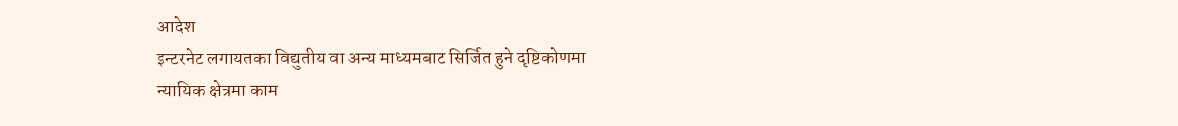आदेश
इन्टरनेट लगायतका विद्युतीय वा अन्य माध्यमबाट सिर्जित हुने दृष्टिकोणमा न्यायिक क्षेत्रमा काम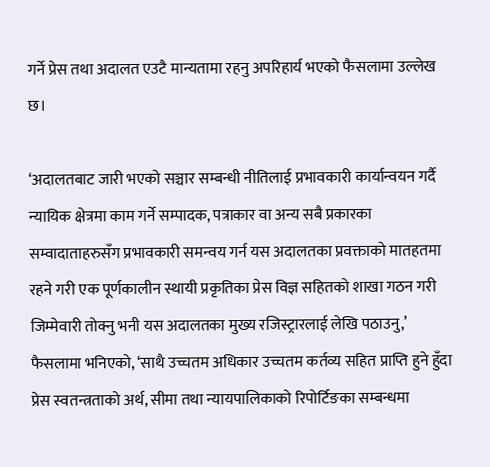गर्ने प्रेस तथा अदालत एउटै मान्यतामा रहनु अपरिहार्य भएको फैसलामा उल्लेख छ।

‘अदालतबाट जारी भएको सञ्चार सम्बन्धी नीतिलाई प्रभावकारी कार्यान्वयन गर्दै न्यायिक क्षेत्रमा काम गर्ने सम्पादक, पत्राकार वा अन्य सबै प्रकारका सम्वादाताहरुसँग प्रभावकारी समन्वय गर्न यस अदालतका प्रवक्ताको मातहतमा रहने गरी एक पूर्णकालीन स्थायी प्रकृतिका प्रेस विज्ञ सहितको शाखा गठन गरी जिम्मेवारी तोक्नु भनी यस अदालतका मुख्य रजिस्ट्रारलाई लेखि पठाउनु,’ फैसलामा भनिएको, ‘साथै उच्चतम अधिकार उच्चतम कर्तव्य सहित प्राप्ति हुने हुँदा प्रेस स्वतन्त्रताको अर्थ, सीमा तथा न्यायपालिकाको रिपोर्टिङका सम्बन्धमा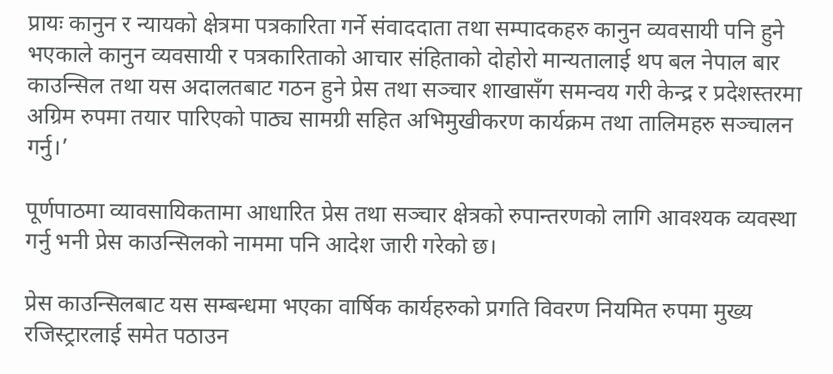प्रायः कानुन र न्यायको क्षेत्रमा पत्रकारिता गर्ने संवाददाता तथा सम्पादकहरु कानुन व्यवसायी पनि हुने भएकाले कानुन व्यवसायी र पत्रकारिताको आचार संहिताको दोहोरो मान्यतालाई थप बल नेपाल बार काउन्सिल तथा यस अदालतबाट गठन हुने प्रेस तथा सञ्चार शाखासँग समन्वय गरी केन्द्र र प्रदेशस्तरमा अग्रिम रुपमा तयार पारिएको पाठ्य सामग्री सहित अभिमुखीकरण कार्यक्रम तथा तालिमहरु सञ्चालन गर्नु।’

पूर्णपाठमा व्यावसायिकतामा आधारित प्रेस तथा सञ्चार क्षेत्रको रुपान्तरणको लागि आवश्यक व्यवस्था गर्नु भनी प्रेस काउन्सिलको नाममा पनि आदेश जारी गरेको छ।

प्रेस काउन्सिलबाट यस सम्बन्धमा भएका वार्षिक कार्यहरुको प्रगति विवरण नियमित रुपमा मुख्य रजिस्ट्रारलाई समेत पठाउन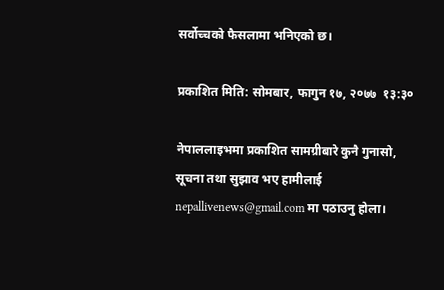सर्वोच्चको फैसलामा भनिएको छ।

प्रकाशित मिति: सोमबार, फागुन १७, २०७७  १३:३०

नेपाललाइभमा प्रकाशित सामग्रीबारे कुनै गुनासो, सूचना तथा सुझाव भए हामीलाई nepallivenews@gmail.com मा पठाउनु होला।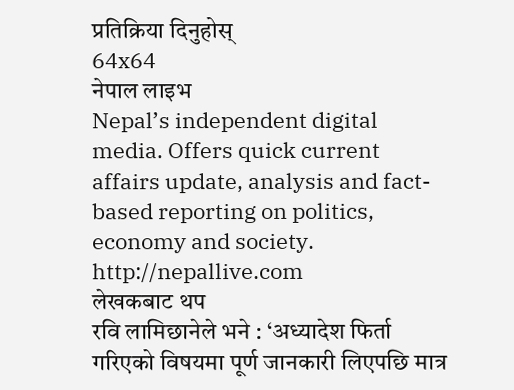प्रतिक्रिया दिनुहोस्
64x64
नेपाल लाइभ
Nepal’s independent digital media. Offers quick current affairs update, analysis and fact-based reporting on politics, economy and society. http://nepallive.com
लेखकबाट थप
रवि लामिछानेले भने : ‘अध्यादेश फिर्ता गरिएको विषयमा पूर्ण जानकारी लिएपछि मात्र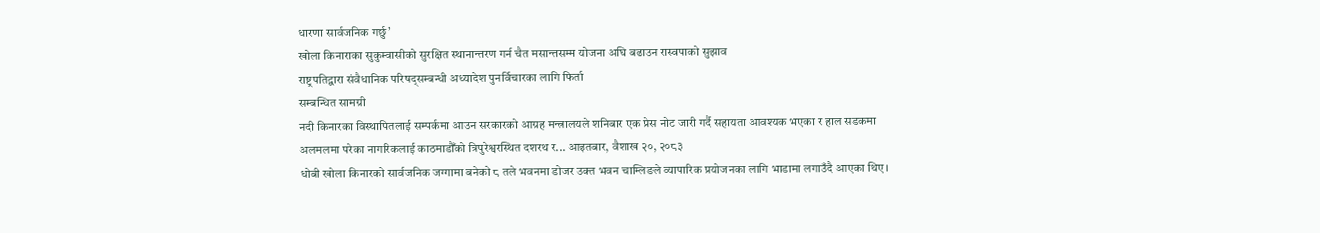धारणा सार्वजनिक गर्छु’
खोला किनाराका सुकुम्वासीको सुरक्षित स्थानान्तरण गर्न चैत मसान्तसम्म योजना अघि बढाउन रास्वपाको सुझाव
राष्ट्रपतिद्वारा संवैधानिक परिषद्सम्बन्धी अध्यादेश पुनर्विचारका लागि फिर्ता
सम्बन्धित सामग्री
नदी किनारका विस्थापितलाई सम्पर्कमा आउन सरकारको आग्रह मन्त्रालयले शनिबार एक प्रेस नोट जारी गर्दै सहायता आवश्यक भएका र हाल सडकमा अलमलमा परेका नागरिकलाई काठमाडौँको त्रिपुरेश्वरस्थित दशरथ र... आइतबार, वैशाख २०, २०८३
धोबी खोला किनारको सार्वजनिक जग्गामा बनेको ८ तले भवनमा डोजर उक्त भवन चाम्लिङले व्यापारिक प्रयोजनका लागि भाडामा लगाउँदै आएका थिए।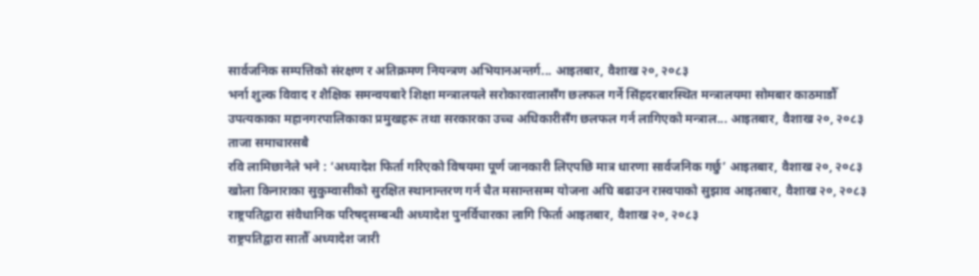सार्वजनिक सम्पत्तिको संरक्षण र अतिक्रमण नियन्त्रण अभियानअन्तर्ग... आइतबार, वैशाख २०, २०८३
भर्ना शुल्क विवाद र शैक्षिक समन्वयबारे शिक्षा मन्त्रालयले सरोकारवालासँग छलफल गर्ने सिंहदरबारस्थित मन्त्रालयमा सोमबार काठमाडौँ उपत्यकाका महानगरपालिकाका प्रमुखहरू तथा सरकारका उच्च अधिकारीसँग छलफल गर्न लागिएको मन्त्राल... आइतबार, वैशाख २०, २०८३
ताजा समाचारसबै
रवि लामिछानेले भने : ‘अध्यादेश फिर्ता गरिएको विषयमा पूर्ण जानकारी लिएपछि मात्र धारणा सार्वजनिक गर्छु’ आइतबार, वैशाख २०, २०८३
खोला किनाराका सुकुम्वासीको सुरक्षित स्थानान्तरण गर्न चैत मसान्तसम्म योजना अघि बढाउन रास्वपाको सुझाव आइतबार, वैशाख २०, २०८३
राष्ट्रपतिद्वारा संवैधानिक परिषद्सम्बन्धी अध्यादेश पुनर्विचारका लागि फिर्ता आइतबार, वैशाख २०, २०८३
राष्ट्रपतिद्वारा सातौँ अध्यादेश जारी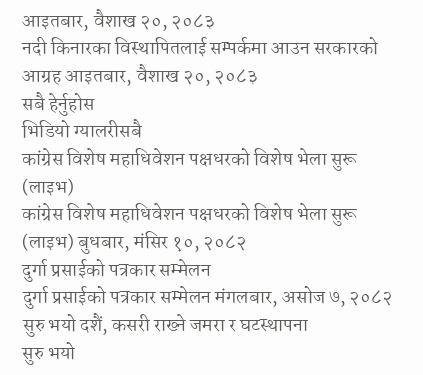आइतबार, वैशाख २०, २०८३
नदी किनारका विस्थापितलाई सम्पर्कमा आउन सरकारको आग्रह आइतबार, वैशाख २०, २०८३
सबै हेर्नुहोस
भिडियो ग्यालरीसबै
कांग्रेस विशेष महाधिवेशन पक्षधरको विशेष भेला सुरू (लाइभ)
कांग्रेस विशेष महाधिवेशन पक्षधरको विशेष भेला सुरू (लाइभ) बुधबार, मंसिर १०, २०८२
दुर्गा प्रसाईको पत्रकार सम्मेलन
दुर्गा प्रसाईको पत्रकार सम्मेलन मंगलबार, असोज ७, २०८२
सुरु भयो दशैं, कसरी राख्ने जमरा र घटस्थापना
सुरु भयो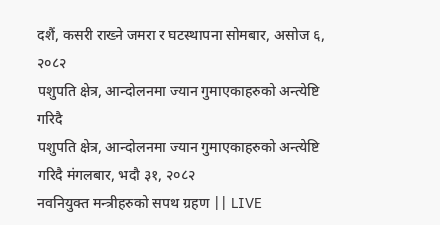दशैं, कसरी राख्ने जमरा र घटस्थापना सोमबार, असोज ६, २०८२
पशुपति क्षेत्र, आन्दोलनमा ज्यान गुमाएकाहरुको अन्त्येष्टि गरिदै
पशुपति क्षेत्र, आन्दोलनमा ज्यान गुमाएकाहरुको अन्त्येष्टि गरिदै मंगलबार, भदौ ३१, २०८२
नवनियुक्त मन्त्रीहरुको सपथ ग्रहण || LIVE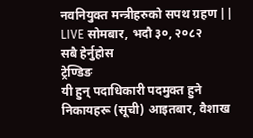नवनियुक्त मन्त्रीहरुको सपथ ग्रहण || LIVE सोमबार, भदौ ३०, २०८२
सबै हेर्नुहोस
ट्रेण्डिङ
यी हुन् पदाधिकारी पदमुक्त हुने निकायहरू (सूची) आइतबार, वैशाख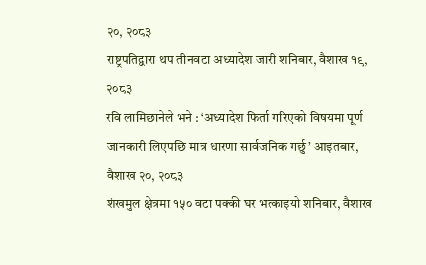२०, २०८३
राष्ट्रपतिद्वारा थप तीनवटा अध्यादेश जारी शनिबार, वैशाख १९, २०८३
रवि लामिछानेले भने : ‘अध्यादेश फिर्ता गरिएको विषयमा पूर्ण जानकारी लिएपछि मात्र धारणा सार्वजनिक गर्छु’ आइतबार, वैशाख २०, २०८३
शंखमुल क्षेत्रमा १५० वटा पक्की घर भत्काइयो शनिबार, वैशाख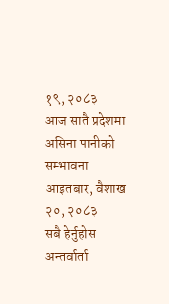१९, २०८३
आज सातै प्रदेशमा असिना पानीको सम्भावना आइतबार, वैशाख २०, २०८३
सबै हेर्नुहोस
अन्तर्वार्ता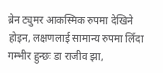ब्रेन ट्युमर आकस्मिक रुपमा देखिने होइन, लक्षणलाई सामान्य रुपमा लिँदा गम्भीर हुन्छः डा राजीव झा,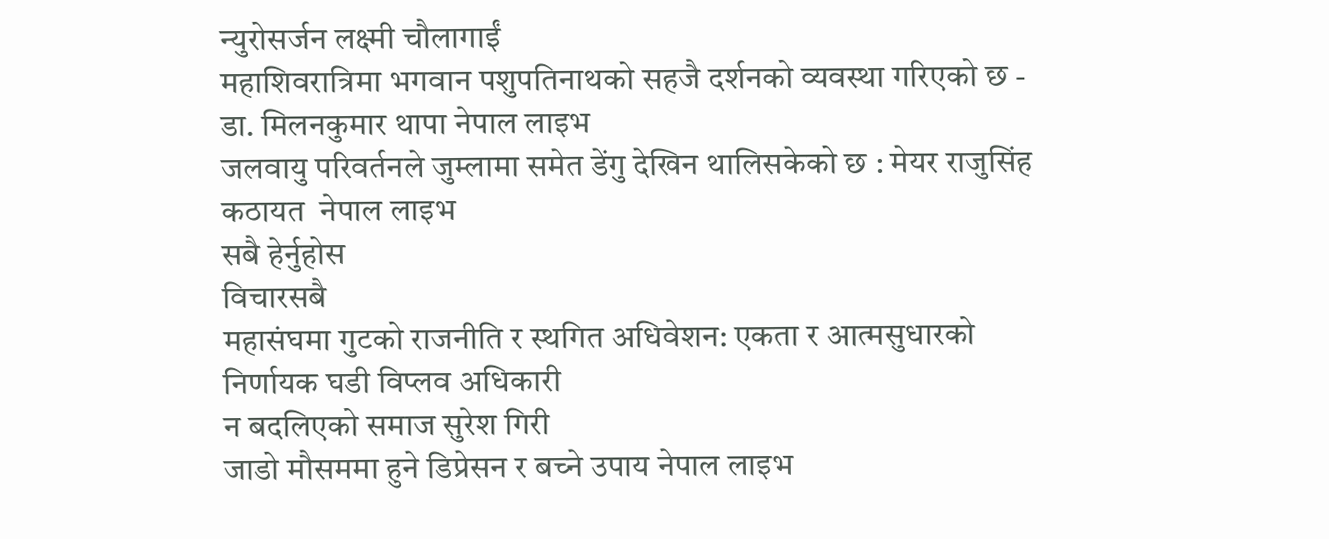न्युरोसर्जन लक्ष्मी चौलागाईं
महाशिवरात्रिमा भगवान पशुपतिनाथको सहजै दर्शनको व्यवस्था गरिएको छ - डा. मिलनकुमार थापा नेपाल लाइभ
जलवायु परिवर्तनले जुम्लामा समेत डेंगु देखिन थालिसकेको छ : मेयर राजुसिंह कठायत  नेपाल लाइभ
सबै हेर्नुहोस
विचारसबै
महासंघमा गुटको राजनीति र स्थगित अधिवेशन: एकता र आत्मसुधारको निर्णायक घडी विप्लव अधिकारी
न बदलिएको समाज सुरेश गिरी
जाडो मौसममा हुने डिप्रेसन र बच्ने उपाय नेपाल लाइभ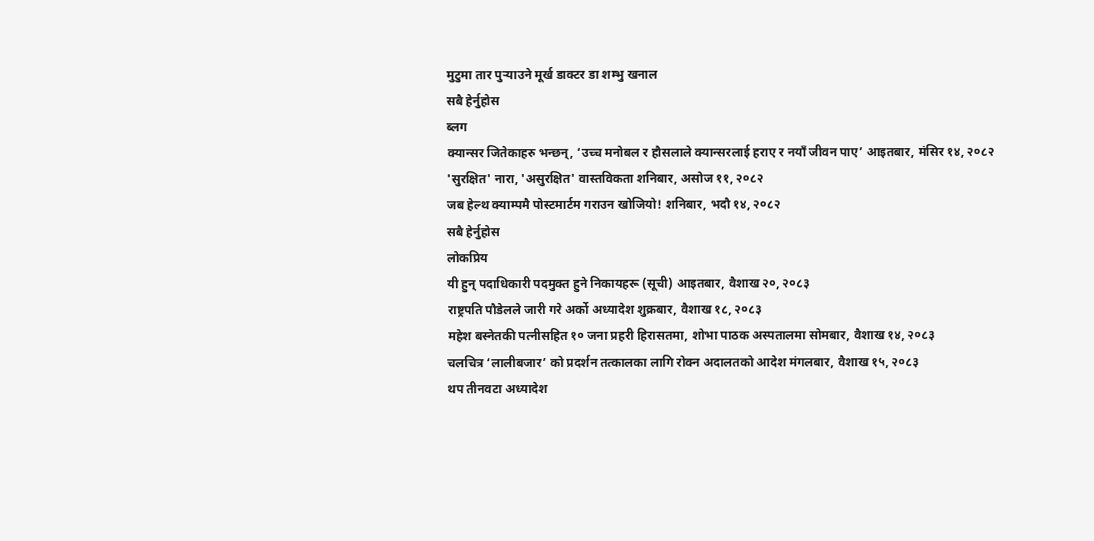मुटुमा तार पुर्‍याउने मूर्ख डाक्टर डा शम्भु खनाल
सबै हेर्नुहोस
ब्लग
क्यान्सर जितेकाहरु भन्छन्, ‘उच्च मनोबल र हौसलाले क्यान्सरलाई हराए र नयाँ जीवन पाए’ आइतबार, मंसिर १४, २०८२
'सुरक्षित' नारा, 'असुरक्षित' वास्तविकता शनिबार, असोज ११, २०८२
जब हेल्थ क्याम्पमै पोस्टमार्टम गराउन खोजियो! शनिबार, भदौ १४, २०८२
सबै हेर्नुहोस
लोकप्रिय
यी हुन् पदाधिकारी पदमुक्त हुने निकायहरू (सूची) आइतबार, वैशाख २०, २०८३
राष्ट्रपति पौडेलले जारी गरे अर्को अध्यादेश शुक्रबार, वैशाख १८, २०८३
महेश बस्नेतकी पत्नीसहित १० जना प्रहरी हिरासतमा, शोभा पाठक अस्पतालमा सोमबार, वैशाख १४, २०८३
चलचित्र ‘लालीबजार’ को प्रदर्शन तत्कालका लागि रोक्न अदालतको आदेश मंगलबार, वैशाख १५, २०८३
थप तीनवटा अध्यादेश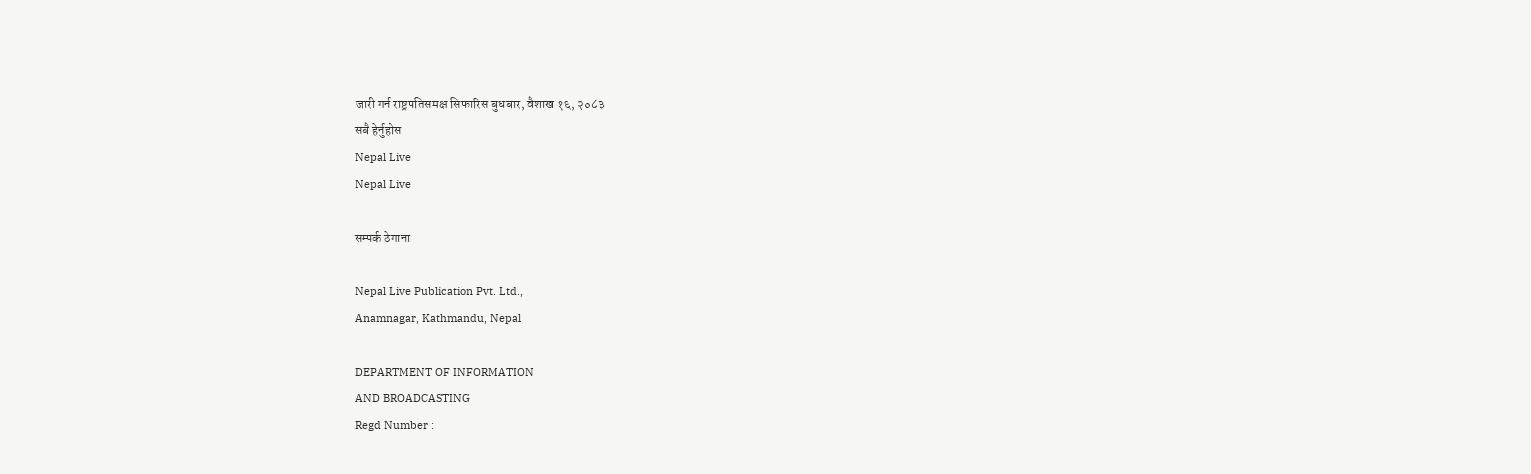जारी गर्न राष्ट्रपतिसमक्ष सिफारिस बुधबार, वैशाख १६, २०८३
सबै हेर्नुहोस
Nepal Live
Nepal Live

सम्पर्क ठेगाना

Nepal Live Publication Pvt. Ltd.,
Anamnagar, Kathmandu, Nepal

DEPARTMENT OF INFORMATION
AND BROADCASTING
Regd Number :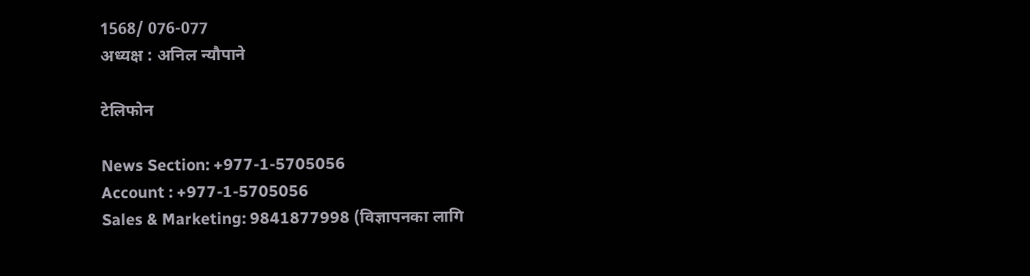1568/ 076-077
अध्यक्ष : अनिल न्यौपाने

टेलिफोन

News Section: +977-1-5705056
Account : +977-1-5705056
Sales & Marketing: 9841877998 (विज्ञापनका लागि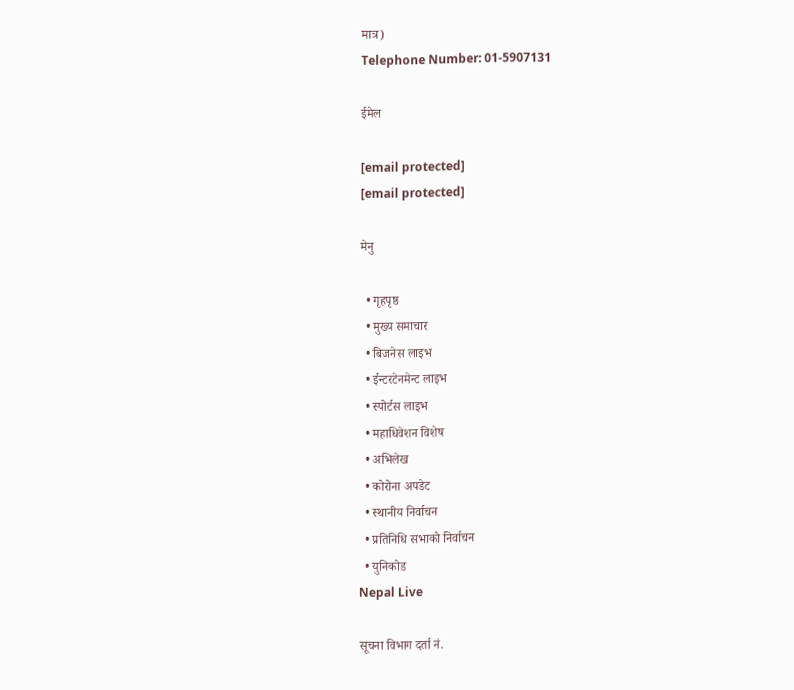मात्र)
Telephone Number: 01-5907131

ईमेल

[email protected]
[email protected]

मेनु

  • गृहपृष्ठ
  • मुख्य समाचार
  • बिजनेस लाइभ
  • ईन्टरटेनमेन्ट लाइभ
  • स्पोर्टस लाइभ
  • महाधिवेशन विशेष
  • अभिलेख
  • कोरोना अपडेट
  • स्थानीय निर्वाचन
  • प्रतिनिधि सभाको निर्वाचन
  • युनिकोड
Nepal Live

सूचना विभाग दर्ता नं.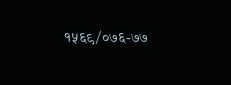१५६९/०७६-७७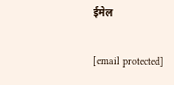ईमेल

[email protected]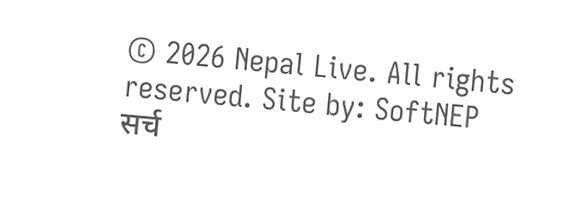© 2026 Nepal Live. All rights reserved. Site by: SoftNEP
सर्च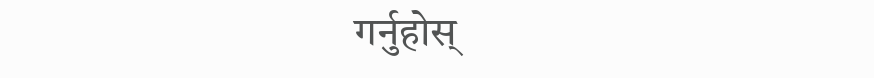गर्नुहोस्